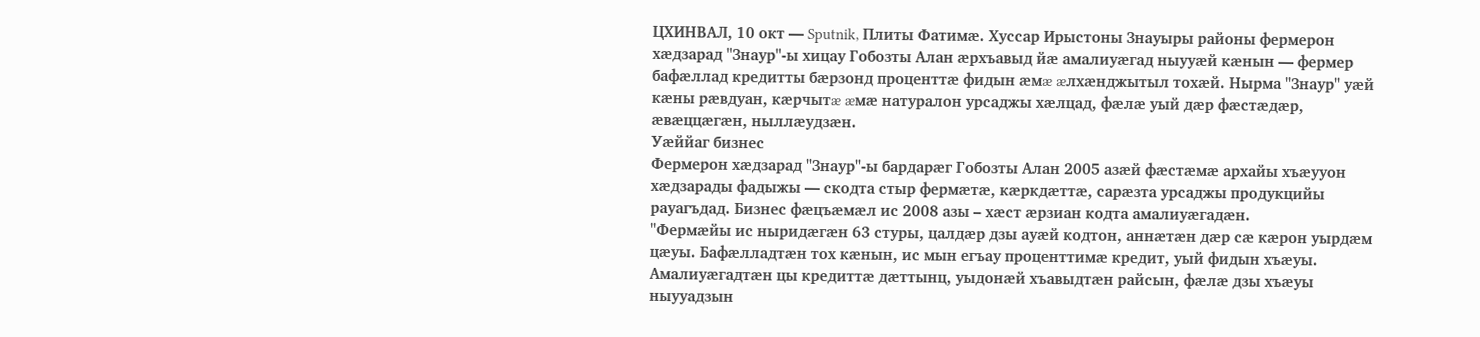ЦХИНВАЛ, 10 окт — Sputnik, Плиты Фатимæ. Хуссар Ирыстоны Знауыры районы фермерон хæдзарад "Знаур"-ы хицау Гобозты Алан æрхъавыд йæ амалиуæгад ныууæй кæнын — фермер бафæллад кредитты бæрзонд проценттæ фидын æмæ æлхæнджытыл тохæй. Нырма "Знаур" уæй кæны рæвдуан, кæрчытæ æмæ натуралон урсаджы хæлцад, фæлæ уый дæр фæстæдæр, æвæццæгæн, ныллæудзæн.
Уæййаг бизнес
Фермерон хæдзарад "Знаур"-ы бардарæг Гобозты Алан 2005 азæй фæстæмæ архайы хъæууон хæдзарады фадыжы — скодта стыр фермæтæ, кæркдæттæ, сарæзта урсаджы продукцийы рауагъдад. Бизнес фæцъæмæл ис 2008 азы – хæст æрзиан кодта амалиуæгадæн.
"Фермæйы ис ныридæгæн 63 стуры, цалдæр дзы ауæй кодтон, аннæтæн дæр сæ кæрон уырдæм цæуы. Бафæлладтæн тох кæнын, ис мын егъау проценттимæ кредит, уый фидын хъæуы. Амалиуæгадтæн цы кредиттæ дæттынц, уыдонӕй хъавыдтæн райсын, фæлæ дзы хъæуы ныууадзын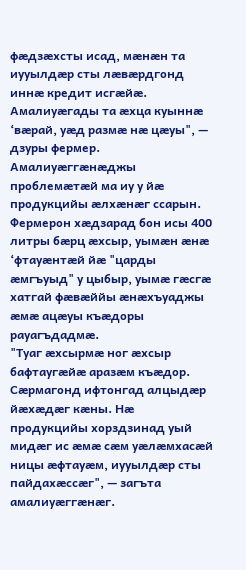фæдзæхсты исад, мæнæн та иууылдæр сты лæвæрдгонд иннæ кредит исгæйæ. Амалиуæгады та æхца куыннæ ‘вæрай, уæд размæ нæ цæуы", — дзуры фермер.
Амалиуæггæнæджы проблемӕтæй ма иу у йæ продукцийы æлхæнæг ссарын. Фермерон хæдзарад бон исы 400 литры бæрц æхсыр, уымæн æнæ ‘фтауæнтæй йæ "царды æмгъуыд" у цыбыр, уымæ гæсгæ хатгай фæвæййы ӕнæхъуаджы æмæ ацæуы къæдоры рауагъдадмæ.
"Туаг æхсырмæ ног æхсыр бафтаугæйæ аразæм къæдор. Сæрмагонд ифтонгад алцыдæр йæхæдæг кæны. Нӕ продукцийы хорздзинад уый мидæг ис æмæ сæм уæлæмхасæй ницы æфтауæм, иууылдæр сты пайдахæссæг", — загъта амалиуæггæнæг.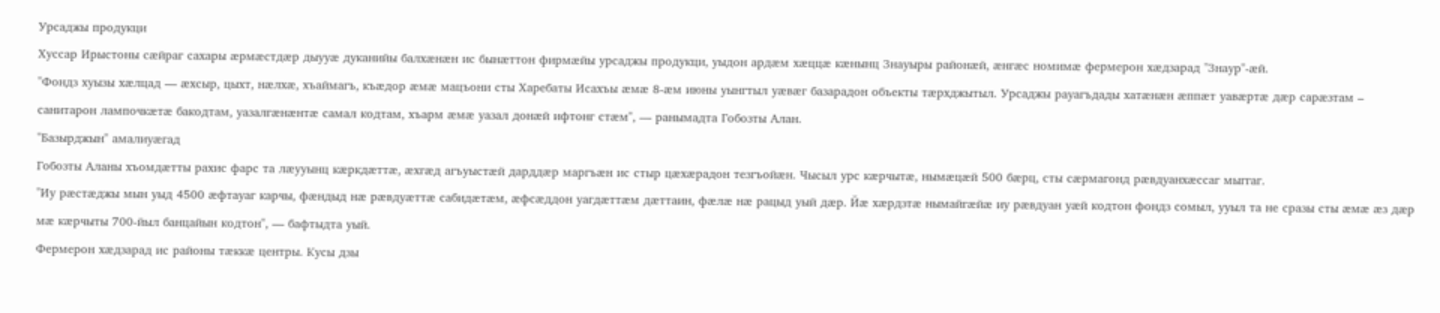Урсаджы продукци
Хуссар Ирыстоны сæйраг сахары ӕрмӕстдӕр дыууæ дуканийы балхæнæн ис бынæттон фирмæйы урсаджы продукци, уыдон ардæм хæццæ кæнынц Знауыры районæй, æнгæс номимæ фермерон хæдзарад "Знаур"-æй.
"Фондз хуызы хæлцад — ӕхсыр, цыхт, нæлхæ, хъаймагъ, къæдор æмæ мацъони сты Харебаты Исахъы æмæ 8-æм июны уынгтыл уæвæг базарадон объекты тæрхджытыл. Урсаджы рауагъдады хатæнæн æппæт уавæртæ дæр сарæзтам – санитарон лампочкӕтæ бакодтам, уазалгæнæнтæ самал кодтам, хъарм ӕмӕ уазал донæй ифтонг стæм", — ранымадта Гобозты Алан.
"Базырджын" амалиуӕгад
Гобозты Аланы хъомдӕтты рахис фарс та лæууынц кæркдæттæ, æхгæд агъуыстæй дарддæр маргъæн ис стыр цæхæрадон тезгъойæн. Чысыл урс кæрчытæ, нымæцæй 500 бæрц, сты сæрмагонд рӕвдуанхæссаг мыггаг.
"Иу рæстæджы мын уыд 4500 æфтауаг карчы, фæндыд нӕ рӕвдуӕттӕ сабидæтæм, æфсæддон уагдӕттæм дæттаин, фæлæ нæ рацыд уый дæр. Йæ хæрдзтæ нымайгæйæ иу рӕвдуан уæй кодтон фондз сомыл, ууыл та не сразы сты æмæ ӕз дӕр мӕ кӕрчыты 700-йыл банцайын кодтон", — бафтыдта уый.
Фермерон хæдзарад ис районы тæккæ центры. Кусы дзы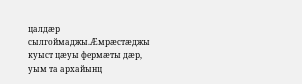цалдӕр сылгоймаджы.Æмрæстæджы куыст цæуы фермæты дæр, уым та архайынц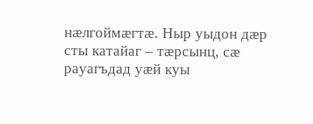нӕлгоймӕгтӕ. Ныр уыдон дæр сты катайаг – тæрсынц, сæ рауагъдад уӕй куы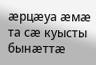ӕрцӕуа ӕмӕ та сӕ куысты бынӕттӕ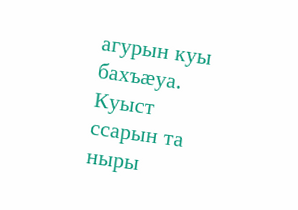агурын куы бахъӕуа. Куыст ссарын та ныры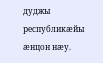дуджы республикӕйы ӕнцон нӕу.